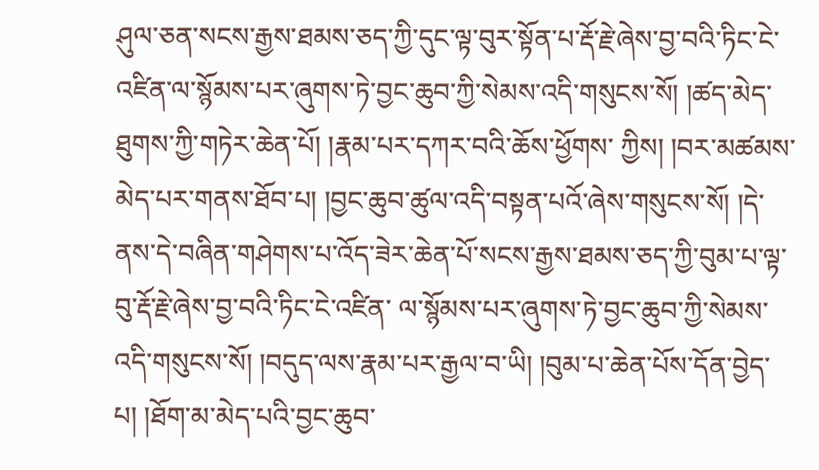ཤུལ་ཅན་སངས་རྒྱས་ཐམས་ཅད་ཀྱི་དུང་ལྟ་བུར་སྟོན་པ་རྡོ་རྗེ་ཞེས་བྱ་བའི་ཏིང་ངེ་འཛིན་ལ་སྙོམས་པར་ཞུགས་ཏེ་བྱང་ཆུབ་ཀྱི་སེམས་འདི་གསུངས་སོ། །ཚད་མེད་ཐུགས་ཀྱི་གཏེར་ཆེན་པོ། །རྣམ་པར་དཀར་བའི་ཆོས་ཕྱོགས་ ཀྱིས། །བར་མཚམས་མེད་པར་གནས་ཐོབ་པ། །བྱང་ཆུབ་ཚུལ་འདི་བསྟན་པའོ་ཞེས་གསུངས་སོ། །དེ་ནས་དེ་བཞིན་གཤེགས་པ་འོད་ཟེར་ཆེན་པོ་སངས་རྒྱས་ཐམས་ཅད་ཀྱི་བུམ་པ་ལྟ་བུ་རྡོ་རྗེ་ཞེས་བྱ་བའི་ཏིང་ངེ་འཛིན་ ལ་སྙོམས་པར་ཞུགས་ཏེ་བྱང་ཆུབ་ཀྱི་སེམས་འདི་གསུངས་སོ། །བདུད་ལས་རྣམ་པར་རྒྱལ་བ་ཡི། །བུམ་པ་ཆེན་པོས་དོན་བྱེད་པ། །ཐོག་མ་མེད་པའི་བྱང་ཆུབ་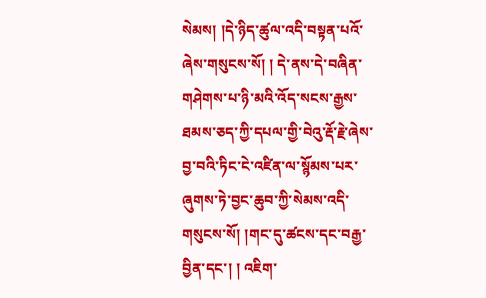སེམས། །དེ་ཉིད་ཚུལ་འདི་བསྟན་པའོ་ཞེས་གསུངས་སོ། ། དེ་ནས་དེ་བཞིན་གཤེགས་པ་ཉི་མའི་འོད་སངས་རྒྱས་ཐམས་ཅད་ཀྱི་དཔལ་གྱི་བེའུ་རྡོ་རྗེ་ཞེས་བྱ་བའི་ཏིང་ངེ་འཛིན་ལ་སྙོམས་པར་ཞུགས་ཏེ་བྱང་ཆུབ་ཀྱི་སེམས་འདི་གསུངས་སོ། །གང་དུ་ཚངས་དང་བརྒྱ་བྱིན་དང་། ། འཇིག་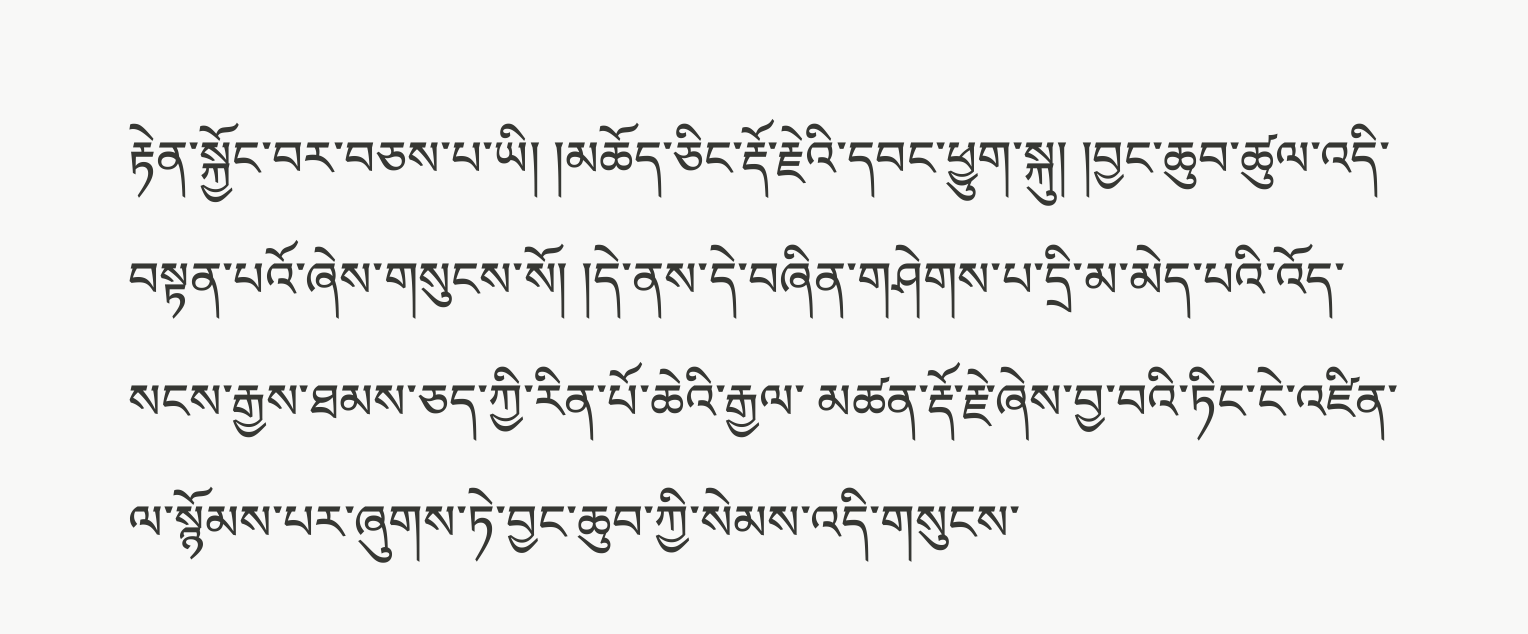རྟེན་སྐྱོང་བར་བཅས་པ་ཡི། །མཆོད་ཅིང་རྡོ་རྗེའི་དབང་ཕྱུག་སྐུ། །བྱང་ཆུབ་ཚུལ་འདི་བསྟན་པའོ་ཞེས་གསུངས་སོ། །དེ་ནས་དེ་བཞིན་གཤེགས་པ་དྲི་མ་མེད་པའི་འོད་སངས་རྒྱས་ཐམས་ཅད་ཀྱི་རིན་པོ་ཆེའི་རྒྱལ་ མཚན་རྡོ་རྗེ་ཞེས་བྱ་བའི་ཏིང་ངེ་འཛིན་ལ་སྙོམས་པར་ཞུགས་ཏེ་བྱང་ཆུབ་ཀྱི་སེམས་འདི་གསུངས་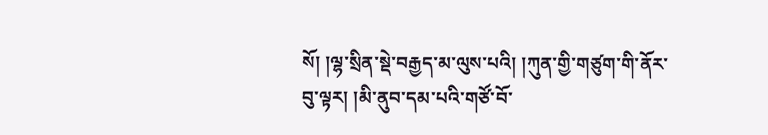སོ། །ལྷ་སྲིན་སྡེ་བརྒྱད་མ་ལུས་པའི། །ཀུན་གྱི་གཙུག་གི་ནོར་བུ་ལྟར། །མི་ནུབ་དམ་པའི་གཙོ་བོ་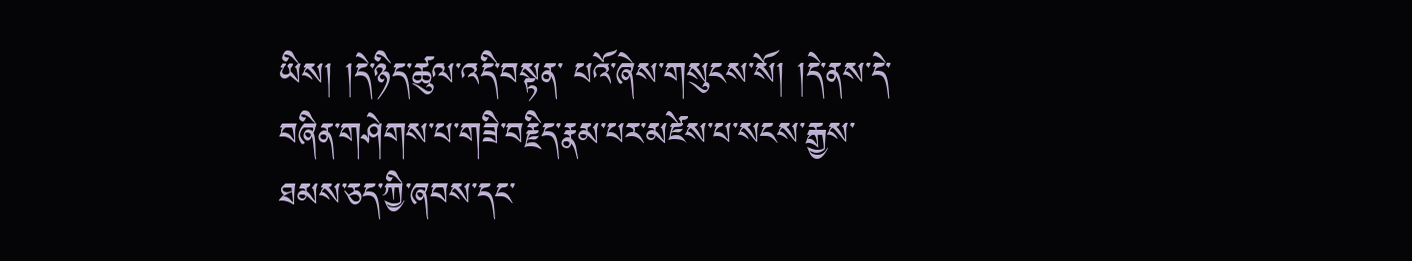ཡིས། །དེ་ཉིད་ཚུལ་འདི་བསྟན་ པའོ་ཞེས་གསུངས་སོ། །དེ་ནས་དེ་བཞིན་གཤེགས་པ་གཟི་བརྗིད་རྣམ་པར་མཛེས་པ་སངས་རྒྱས་ཐམས་ཅད་ཀྱི་ཞབས་དང་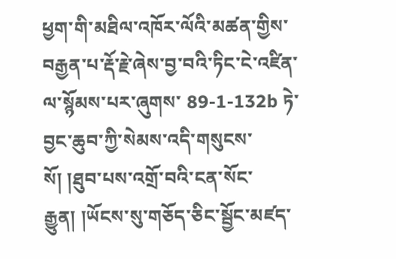ཕྱག་གི་མཐིལ་འཁོར་ལོའི་མཚན་གྱིས་བརྒྱན་པ་རྡོ་རྗེ་ཞེས་བྱ་བའི་ཏིང་ངེ་འཛིན་ལ་སྙོམས་པར་ཞུགས་ 89-1-132b ཏེ་བྱང་ཆུབ་ཀྱི་སེམས་འདི་གསུངས་སོ། །ཐུབ་པས་འགྲོ་བའི་ངན་སོང་རྒྱུན། །ཡོངས་སུ་གཅོད་ཅིང་སྦྱོང་མཛད་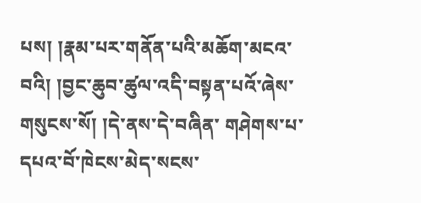པས། །རྣམ་པར་གནོན་པའི་མཆོག་མངའ་བའི། །བྱང་ཆུབ་ཚུལ་འདི་བསྟན་པའོ་ཞེས་གསུངས་སོ། །དེ་ནས་དེ་བཞིན་ གཤེགས་པ་དཔའ་བོ་ཁེངས་མེད་སངས་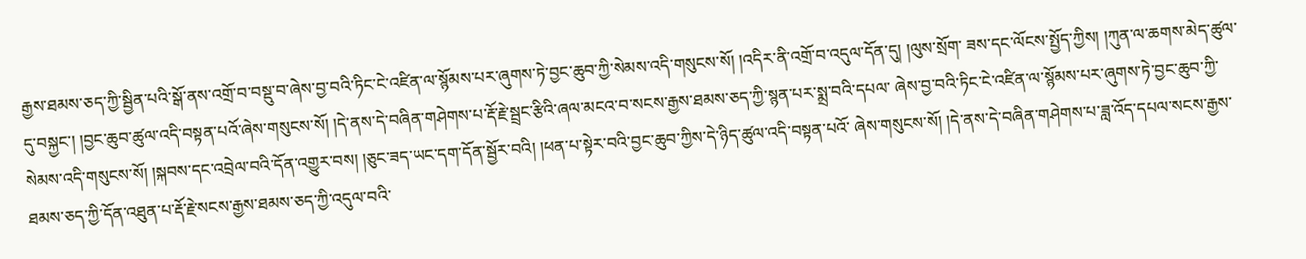རྒྱས་ཐམས་ཅད་ཀྱི་སྦྱིན་པའི་སྒོ་ནས་འགྲོ་བ་བསྡུ་བ་ཞེས་བྱ་བའི་ཏིང་ངེ་འཛིན་ལ་སྙོམས་པར་ཞུགས་ཏེ་བྱང་ཆུབ་ཀྱི་སེམས་འདི་གསུངས་སོ། །འདིར་ནི་འགྲོ་བ་འདུལ་དོན་དུ། །ལུས་སྲོག་ ཟས་དང་ལོངས་སྤྱོད་ཀྱིས། །ཀུན་ལ་ཆགས་མེད་ཚུལ་དུ་བསྐྱང་། །བྱང་ཆུབ་ཚུལ་འདི་བསྟན་པའོ་ཞེས་གསུངས་སོ། །དེ་ནས་དེ་བཞིན་གཤེགས་པ་རྡོ་རྗེ་སྦྲང་རྩིའི་ཞལ་མངའ་བ་སངས་རྒྱས་ཐམས་ཅད་ཀྱི་སྙན་པར་སྨྲ་བའི་དཔལ་ ཞེས་བྱ་བའི་ཏིང་ངེ་འཛིན་ལ་སྙོམས་པར་ཞུགས་ཏེ་བྱང་ཆུབ་ཀྱི་སེམས་འདི་གསུངས་སོ། །སྐབས་དང་འབྲེལ་བའི་དོན་འགྱུར་བས། །ཅུང་ཟད་ཡང་དག་དོན་སྦྱོར་བའི། །ཕན་པ་སྟེར་བའི་བྱང་ཆུབ་ཀྱིས་དེ་ཉིད་ཚུལ་འདི་བསྟན་པའོ་ ཞེས་གསུངས་སོ། །དེ་ནས་དེ་བཞིན་གཤེགས་པ་ཟླ་འོད་དཔལ་སངས་རྒྱས་ཐམས་ཅད་ཀྱི་དོན་འཐུན་པ་རྡོ་རྗེ་སངས་རྒྱས་ཐམས་ཅད་ཀྱི་འདུལ་བའི་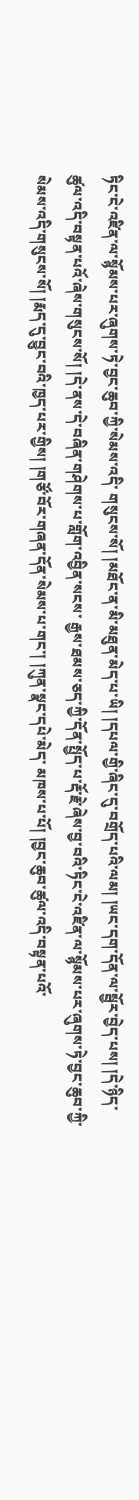ཏིང་ངེ་འཛིན་ལ་སྙོམས་པར་ཞུགས་ཏེ་བྱང་ཆུབ་ཀྱི་སེམས་འདི་ གསུངས་སོ། །མཐོང་ན་མི་མཐུན་མེད་པ་ཡི། །དཔལ་གྱི་ཞིང་དུ་བགྲོད་པའི་ལམ། །ཡང་དག་དོན་ལ་སྦྱོར་བྱེད་པས། །དེ་ཉིད་ཚུལ་འདི་བསྟན་པའོ་ཞེས་གསུངས་སོ། །དེ་ནས་དེ་བཞིན་གཤེགས་པ་གློག་འབྱིན་སངས་ རྒྱས་ཐམས་ཅད་ཀྱི་དོན་སྤྱོད་པ་རྡོ་རྗེ་ཞེས་བྱ་བའི་ཏིང་ངེ་འཛིན་ལ་སྙོམས་པར་ཞུགས་ཏེ་བྱང་ཆུབ་ཀྱི་སེམས་འདི་གསུངས་སོ། །རྨད་དུ་བྱུང་བའི་ཁྱད་པར་གྱིས། །གཙོ་བོར་གཞན་དོན་སེམས་པ་གང་། །ཀུན་སྣང་དཔེ་མེད་ མཁས་པ་པོ། །བྱང་ཆུབ་ཚུལ་འདི་བསྟན་པའོ་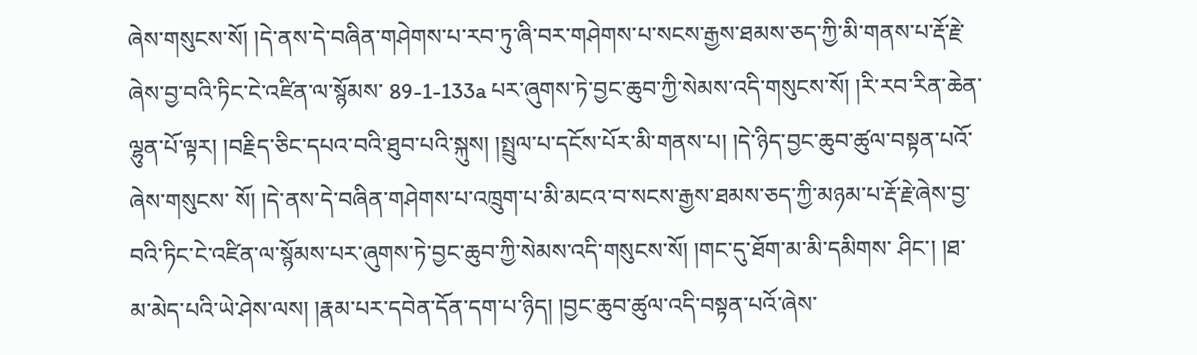ཞེས་གསུངས་སོ། །དེ་ནས་དེ་བཞིན་གཤེགས་པ་རབ་ཏུ་ཞི་བར་གཤེགས་པ་སངས་རྒྱས་ཐམས་ཅད་ཀྱི་མི་གནས་པ་རྡོ་རྗེ་ཞེས་བྱ་བའི་ཏིང་ངེ་འཛིན་ལ་སྙོམས་ 89-1-133a པར་ཞུགས་ཏེ་བྱང་ཆུབ་ཀྱི་སེམས་འདི་གསུངས་སོ། །རི་རབ་རིན་ཆེན་ལྷུན་པོ་ལྟར། །བརྗིད་ཅིང་དཔའ་བའི་ཐུབ་པའི་སྐུས། །སྤྲུལ་པ་དངོས་པོར་མི་གནས་པ། །དེ་ཉིད་བྱང་ཆུབ་ཚུལ་བསྟན་པའོ་ཞེས་གསུངས་ སོ། །དེ་ནས་དེ་བཞིན་གཤེགས་པ་འཁྲུག་པ་མི་མངའ་བ་སངས་རྒྱས་ཐམས་ཅད་ཀྱི་མཉམ་པ་རྡོ་རྗེ་ཞེས་བྱ་བའི་ཏིང་ངེ་འཛིན་ལ་སྙོམས་པར་ཞུགས་ཏེ་བྱང་ཆུབ་ཀྱི་སེམས་འདི་གསུངས་སོ། །གང་དུ་ཐོག་མ་མི་དམིགས་ ཤིང་། །ཐ་མ་མེད་པའི་ཡེ་ཤེས་ལས། །རྣམ་པར་དབེན་དོན་དག་པ་ཉིད། །བྱང་ཆུབ་ཚུལ་འདི་བསྟན་པའོ་ཞེས་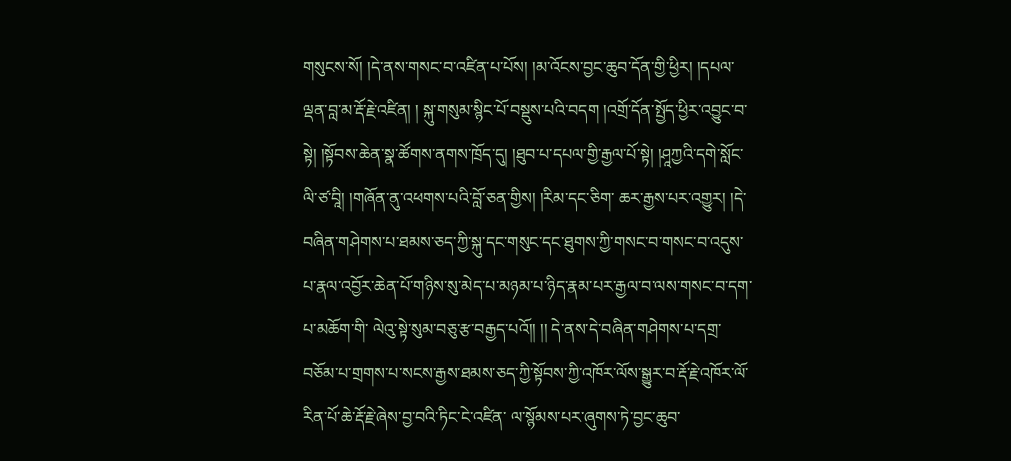གསུངས་སོ། །དེ་ནས་གསང་བ་འཛིན་པ་པོས། །མ་འོངས་བྱང་ཆུབ་དོན་གྱི་ཕྱིར། །དཔལ་ལྡན་བླ་མ་རྡོ་རྗེ་འཛིན། ། སྐུ་གསུམ་སྙིང་པོ་བསྡུས་པའི་བདག །འགྲོ་དོན་སྤྱོད་ཕྱིར་འབྱུང་བ་སྟེ། །སྟོབས་ཆེན་སྣ་ཚོགས་ནགས་ཁྲོད་དུ། །ཐུབ་པ་དཔལ་གྱི་རྒྱལ་པོ་སྟེ། །ཤཱཀྱའི་དགེ་སློང་ལི་ཙ་བཱི། །གཞོན་ནུ་འཕགས་པའི་བློ་ཅན་གྱིས། །རིམ་དང་ཅིག་ ཆར་རྒྱས་པར་འགྱུར། །དེ་བཞིན་གཤེགས་པ་ཐམས་ཅད་ཀྱི་སྐུ་དང་གསུང་དང་ཐུགས་ཀྱི་གསང་བ་གསང་བ་འདུས་པ་རྣལ་འབྱོར་ཆེན་པོ་གཉིས་སུ་མེད་པ་མཉམ་པ་ཉིད་རྣམ་པར་རྒྱལ་བ་ལས་གསང་བ་དག་པ་མཆོག་གི་ ལེའུ་སྟེ་སུམ་བཅུ་རྩ་བརྒྱད་པའོ།། །། དེ་ནས་དེ་བཞིན་གཤེགས་པ་དགྲ་བཅོམ་པ་གྲགས་པ་སངས་རྒྱས་ཐམས་ཅད་ཀྱི་སྟོབས་ཀྱི་འཁོར་ལོས་སྒྱུར་བ་རྡོ་རྗེ་འཁོར་ལོ་རིན་པོ་ཆེ་རྡོ་རྗེ་ཞེས་བྱ་བའི་ཏིང་ངེ་འཛིན་ ལ་སྙོམས་པར་ཞུགས་ཏེ་བྱང་ཆུབ་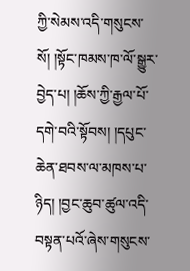ཀྱི་སེམས་འདི་གསུངས་སོ། །སྟོང་ཁམས་ཁ་ལོ་སྒྱུར་བྱེད་པ། །ཆོས་ཀྱི་རྒྱལ་པོ་དགེ་བའི་སྟོབས། །དཔུང་ཆེན་ཐབས་ལ་མཁས་པ་ཉིད། །བྱང་ཆུབ་ཚུལ་འདི་བསྟན་པའོ་ཞེས་གསུངས་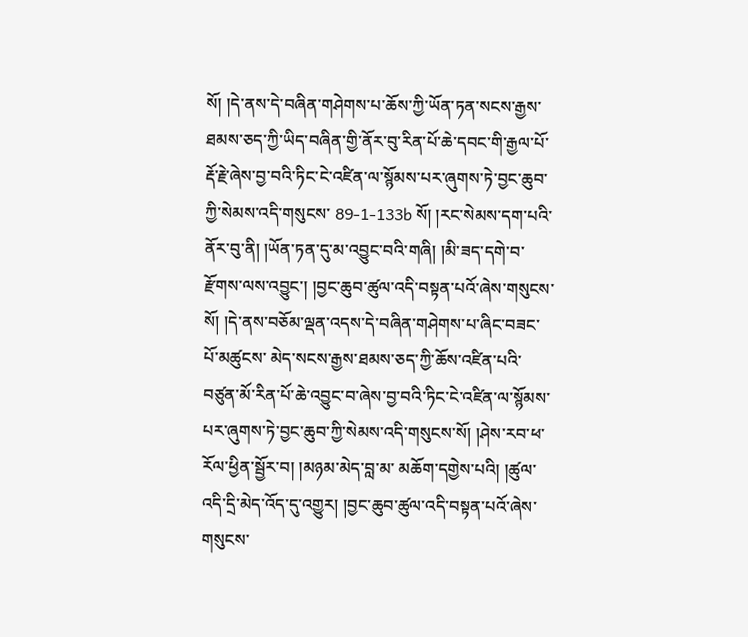སོ། །དེ་ནས་དེ་བཞིན་གཤེགས་པ་ཆོས་ཀྱི་ཡོན་ཏན་སངས་རྒྱས་ཐམས་ཅད་ཀྱི་ཡིད་བཞིན་གྱི་ནོར་བུ་རིན་པོ་ཆེ་དབང་གི་རྒྱལ་པོ་རྡོ་རྗེ་ཞེས་བྱ་བའི་ཏིང་ངེ་འཛིན་ལ་སྙོམས་པར་ཞུགས་ཏེ་བྱང་ཆུབ་ཀྱི་སེམས་འདི་གསུངས་ 89-1-133b སོ། །རང་སེམས་དག་པའི་ནོར་བུ་ནི། །ཡོན་ཏན་དུ་མ་འབྱུང་བའི་གཞི། །མི་ཟད་དགེ་བ་རྫོགས་ལས་འབྱུང་། །བྱང་ཆུབ་ཚུལ་འདི་བསྟན་པའོ་ཞེས་གསུངས་སོ། །དེ་ནས་བཅོམ་ལྡན་འདས་དེ་བཞིན་གཤེགས་པ་ཞིང་བཟང་པོ་མཚུངས་ མེད་སངས་རྒྱས་ཐམས་ཅད་ཀྱི་ཆོས་འཛིན་པའི་བཙུན་མོ་རིན་པོ་ཆེ་འབྱུང་བ་ཞེས་བྱ་བའི་ཏིང་ངེ་འཛིན་ལ་སྙོམས་པར་ཞུགས་ཏེ་བྱང་ཆུབ་ཀྱི་སེམས་འདི་གསུངས་སོ། །ཤེས་རབ་ཕ་རོལ་ཕྱིན་སྦྱོར་བ། །མཉམ་མེད་བླ་མ་ མཆོག་དགྱེས་པའི། །ཚུལ་འདི་དྲི་མེད་འོད་དུ་འགྱུར། །བྱང་ཆུབ་ཚུལ་འདི་བསྟན་པའོ་ཞེས་གསུངས་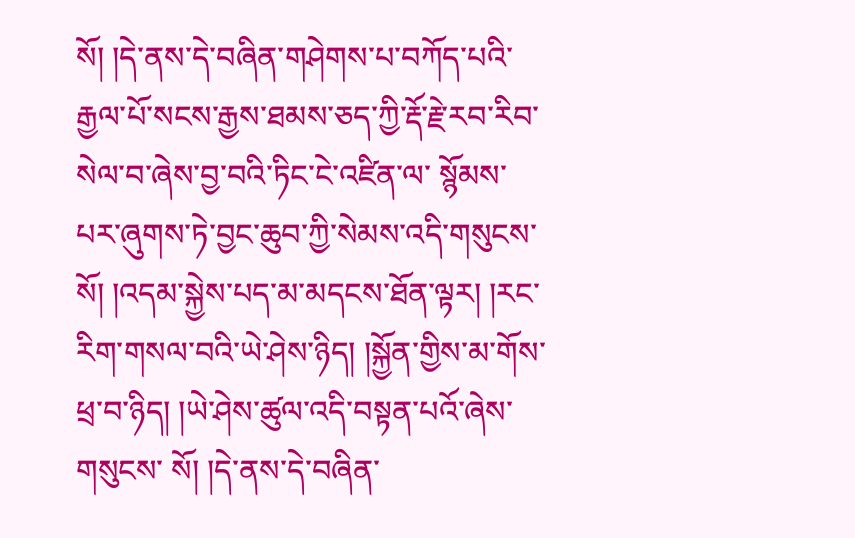སོ། །དེ་ནས་དེ་བཞིན་གཤེགས་པ་བཀོད་པའི་རྒྱལ་པོ་སངས་རྒྱས་ཐམས་ཅད་ཀྱི་རྡོ་རྗེ་རབ་རིབ་སེལ་བ་ཞེས་བྱ་བའི་ཏིང་ངེ་འཛིན་ལ་ སྙོམས་པར་ཞུགས་ཏེ་བྱང་ཆུབ་ཀྱི་སེམས་འདི་གསུངས་སོ། །འདམ་སྐྱེས་པད་མ་མདངས་ཐོན་ལྟར། །རང་རིག་གསལ་བའི་ཡེ་ཤེས་ཉིད། །སྐྱོན་གྱིས་མ་གོས་ཕྲ་བ་ཉིད། །ཡེ་ཤེས་ཚུལ་འདི་བསྟན་པའོ་ཞེས་གསུངས་ སོ། །དེ་ནས་དེ་བཞིན་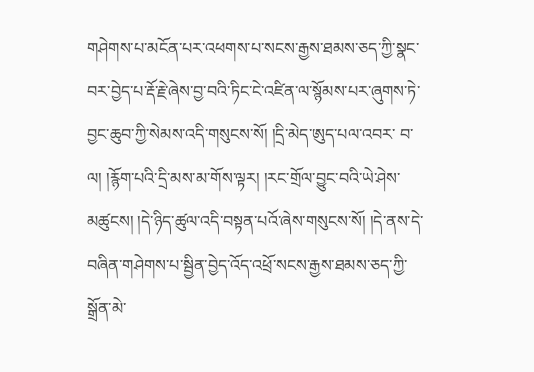གཤེགས་པ་མངོན་པར་འཕགས་པ་སངས་རྒྱས་ཐམས་ཅད་ཀྱི་སྣང་བར་བྱེད་པ་རྡོ་རྗེ་ཞེས་བྱ་བའི་ཏིང་ངེ་འཛིན་ལ་སྙོམས་པར་ཞུགས་ཏེ་བྱང་ཆུབ་ཀྱི་སེམས་འདི་གསུངས་སོ། །དྲི་མེད་ཨུད་པལ་འབར་ བ་ལ། །རྙོག་པའི་དྲི་མས་མ་གོས་ལྟར། །རང་གྲོལ་བྱུང་བའི་ཡེ་ཤེས་མཚུངས། །དེ་ཉིད་ཚུལ་འདི་བསྟན་པའོ་ཞེས་གསུངས་སོ། །དེ་ནས་དེ་བཞིན་གཤེགས་པ་སྦྱིན་བྱེད་འོད་འཕྲོ་སངས་རྒྱས་ཐམས་ཅད་ཀྱི་སྒྲོན་མེ་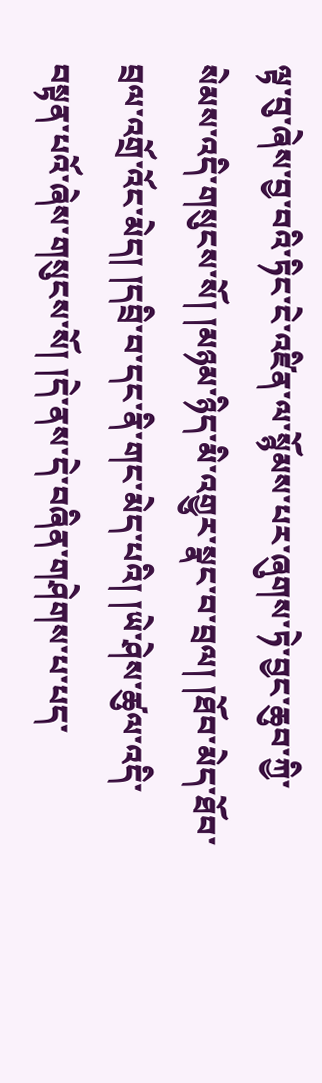ལྟ་བུ་ཞེས་བྱ་བའི་ཏིང་ངེ་འཛིན་ལ་སྙོམས་པར་ཞུགས་ཏེ་བྱང་ཆུབ་ཀྱི་སེམས་འདི་གསུངས་སོ། །མཉམ་ཉིད་མི་འགྱུར་སྣང་བ་བྲལ། །ཐོབ་མེད་ཐོབ་བྲལ་འགྲོ་འོང་མེད། །དབྲི་བ་དང་ནི་གང་མེད་པའི། །ཡེ་ཤེས་ཚུལ་འདི་ བསྟན་པའོ་ཞེས་གསུངས་སོ། །དེ་ནས་དེ་བཞིན་གཤེགས་པ་པད་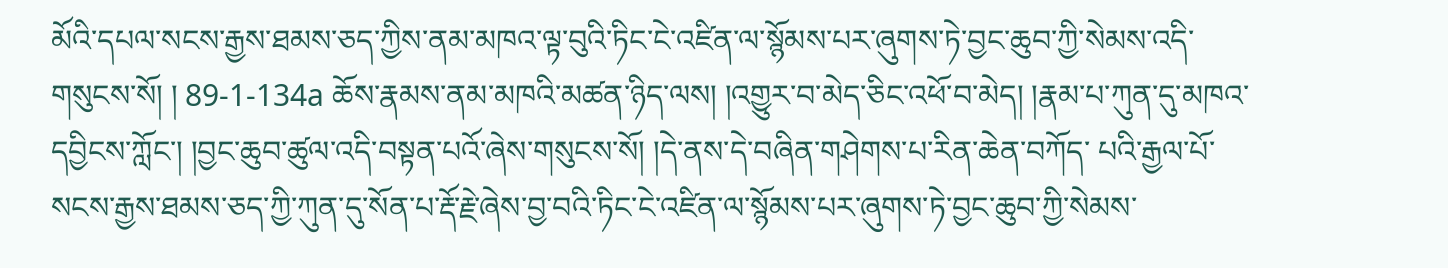མོའི་དཔལ་སངས་རྒྱས་ཐམས་ཅད་ཀྱིས་ནམ་མཁའ་ལྟ་བུའི་ཏིང་ངེ་འཛིན་ལ་སྙོམས་པར་ཞུགས་ཏེ་བྱང་ཆུབ་ཀྱི་སེམས་འདི་གསུངས་སོ། ། 89-1-134a ཆོས་རྣམས་ནམ་མཁའི་མཚན་ཉིད་ལས། །འགྱུར་བ་མེད་ཅིང་འཕོ་བ་མེད། །རྣམ་པ་ཀུན་དུ་མཁའ་དབྱིངས་ཀློང་། །བྱང་ཆུབ་ཚུལ་འདི་བསྟན་པའོ་ཞེས་གསུངས་སོ། །དེ་ནས་དེ་བཞིན་གཤེགས་པ་རིན་ཆེན་བཀོད་ པའི་རྒྱལ་པོ་སངས་རྒྱས་ཐམས་ཅད་ཀྱི་ཀུན་དུ་སོན་པ་རྡོ་རྗེ་ཞེས་བྱ་བའི་ཏིང་ངེ་འཛིན་ལ་སྙོམས་པར་ཞུགས་ཏེ་བྱང་ཆུབ་ཀྱི་སེམས་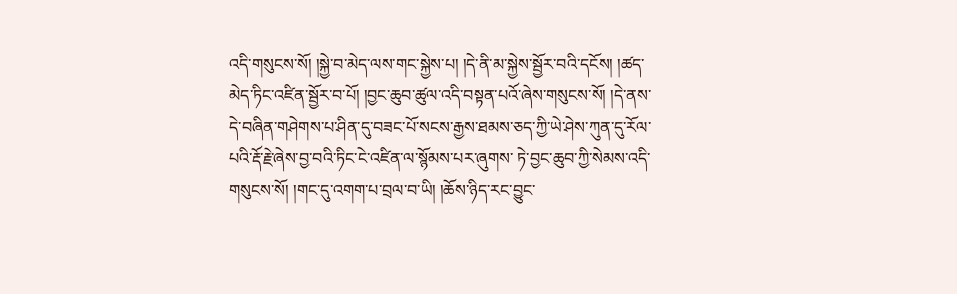འདི་གསུངས་སོ། །སྐྱེ་བ་མེད་ལས་གང་སྐྱེས་པ། །དེ་ནི་མ་སྐྱེས་སྦྱོར་བའི་དངོས། །ཚད་ མེད་ཏིང་འཛིན་སྦྱོར་བ་པོ། །བྱང་ཆུབ་ཚུལ་འདི་བསྟན་པའོ་ཞེས་གསུངས་སོ། །དེ་ནས་དེ་བཞིན་གཤེགས་པ་ཤིན་དུ་བཟང་པོ་སངས་རྒྱས་ཐམས་ཅད་ཀྱི་ཡེ་ཤེས་ཀུན་དུ་རོལ་པའི་རྡོ་རྗེ་ཞེས་བྱ་བའི་ཏིང་ངེ་འཛིན་ལ་སྙོམས་པར་ཞུགས་ ཏེ་བྱང་ཆུབ་ཀྱི་སེམས་འདི་གསུངས་སོ། །གང་དུ་འགག་པ་བྲལ་བ་ཡི། །ཆོས་ཉིད་རང་བྱུང་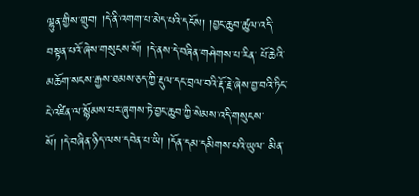ལྷུན་གྱིས་གྲུབ། །དེ་ནི་འགག་པ་མེད་པའི་དངོས། །བྱང་ཆུབ་ཚུལ་འདི་བསྟན་པའོ་ཞེས་གསུངས་སོ། །དེ་ནས་དེ་བཞིན་གཤེགས་པ་རིན་ པོ་ཆེའི་མཆོག་སངས་རྒྱས་ཐམས་ཅད་ཀྱི་རྡུལ་དང་བྲལ་བའི་རྡོ་རྗེ་ཞེས་བྱ་བའི་ཏིང་ངེ་འཛིན་ལ་སྙོམས་པར་ཞུགས་ཏེ་བྱང་ཆུབ་ཀྱི་སེམས་འདི་གསུངས་སོ། །དེ་བཞིན་ཉིད་ལས་དབེན་པ་ཡི། །དོན་དམ་དམིགས་པའི་ཡུལ་ མིན་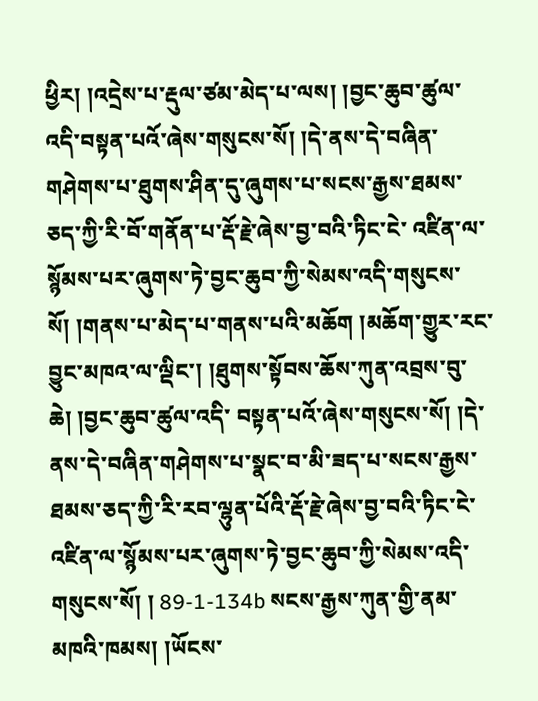ཕྱིར། །འདྲེས་པ་རྡུལ་ཙམ་མེད་པ་ལས། །བྱང་ཆུབ་ཚུལ་འདི་བསྟན་པའོ་ཞེས་གསུངས་སོ། །དེ་ནས་དེ་བཞིན་གཤེགས་པ་ཐུགས་ཤིན་དུ་ཞུགས་པ་སངས་རྒྱས་ཐམས་ཅད་ཀྱི་རི་བོ་གནོན་པ་རྡོ་རྗེ་ཞེས་བྱ་བའི་ཏིང་ངེ་ འཛིན་ལ་སྙོམས་པར་ཞུགས་ཏེ་བྱང་ཆུབ་ཀྱི་སེམས་འདི་གསུངས་སོ། །གནས་པ་མེད་པ་གནས་པའི་མཆོག །མཆོག་གྱུར་རང་བྱུང་མཁའ་ལ་ལྡིང་། །ཐུགས་སྟོབས་ཆོས་ཀུན་འབྲས་བུ་ཆེ། །བྱང་ཆུབ་ཚུལ་འདི་ བསྟན་པའོ་ཞེས་གསུངས་སོ། །དེ་ནས་དེ་བཞིན་གཤེགས་པ་སྣང་བ་མི་ཟད་པ་སངས་རྒྱས་ཐམས་ཅད་ཀྱི་རི་རབ་ལྷུན་པོའི་རྡོ་རྗེ་ཞེས་བྱ་བའི་ཏིང་ངེ་འཛིན་ལ་སྙོམས་པར་ཞུགས་ཏེ་བྱང་ཆུབ་ཀྱི་སེམས་འདི་གསུངས་སོ། ། 89-1-134b སངས་རྒྱས་ཀུན་གྱི་ནམ་མཁའི་ཁམས། །ཡོངས་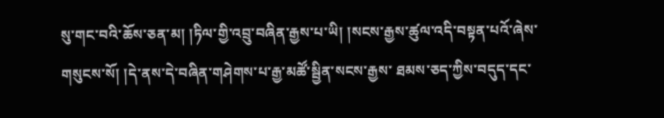སུ་གང་བའི་ཆོས་ཅན་མ། །ཏིལ་གྱི་འབྲུ་བཞིན་རྒྱས་པ་ཡི། །སངས་རྒྱས་ཚུལ་འདི་བསྟན་པའོ་ཞེས་གསུངས་སོ། །དེ་ནས་དེ་བཞིན་གཤེགས་པ་རྒྱ་མཚོ་སྦྱིན་སངས་རྒྱས་ ཐམས་ཅད་ཀྱིས་བདུད་དང་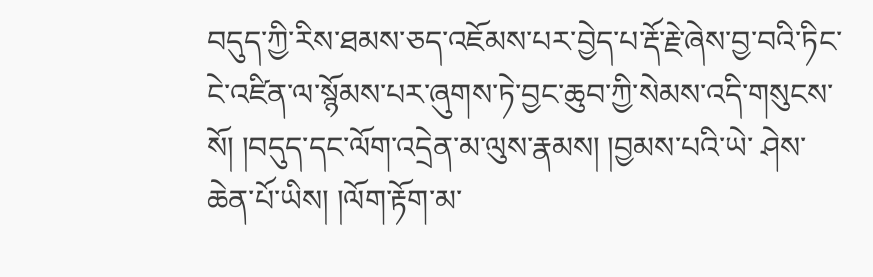བདུད་ཀྱི་རིས་ཐམས་ཅད་འཇོམས་པར་བྱེད་པ་རྡོ་རྗེ་ཞེས་བྱ་བའི་ཏིང་ངེ་འཛིན་ལ་སྙོམས་པར་ཞུགས་ཏེ་བྱང་ཆུབ་ཀྱི་སེམས་འདི་གསུངས་སོ། །བདུད་དང་ལོག་འདྲེན་མ་ལུས་རྣམས། །བྱམས་པའི་ཡེ་ ཤེས་ཆེན་པོ་ཡིས། །ལོག་རྟོག་མ་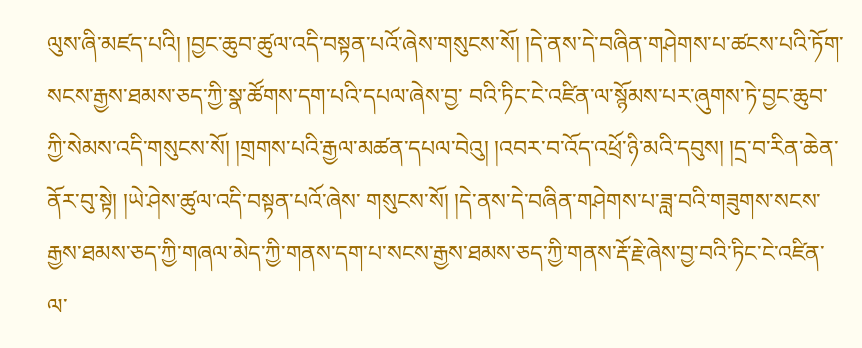ལུས་ཞི་མཛད་པའི། །བྱང་ཆུབ་ཚུལ་འདི་བསྟན་པའོ་ཞེས་གསུངས་སོ། །དེ་ནས་དེ་བཞིན་གཤེགས་པ་ཚངས་པའི་ཏོག་སངས་རྒྱས་ཐམས་ཅད་ཀྱི་སྣ་ཚོགས་དག་པའི་དཔལ་ཞེས་བྱ་ བའི་ཏིང་ངེ་འཛིན་ལ་སྙོམས་པར་ཞུགས་ཏེ་བྱང་ཆུབ་ཀྱི་སེམས་འདི་གསུངས་སོ། །གྲགས་པའི་རྒྱལ་མཚན་དཔལ་བེའུ། །འབར་བ་འོད་འཕྲོ་ཉི་མའི་དབུས། །དྲ་བ་རིན་ཆེན་ནོར་བུ་སྟེ། །ཡེ་ཤེས་ཚུལ་འདི་བསྟན་པའོ་ཞེས་ གསུངས་སོ། །དེ་ནས་དེ་བཞིན་གཤེགས་པ་ཟླ་བའི་གཟུགས་སངས་རྒྱས་ཐམས་ཅད་ཀྱི་གཞལ་མེད་ཀྱི་གནས་དག་པ་སངས་རྒྱས་ཐམས་ཅད་ཀྱི་གནས་རྡོ་རྗེ་ཞེས་བྱ་བའི་ཏིང་ངེ་འཛིན་ལ་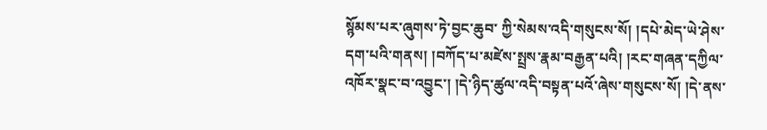སྙོམས་པར་ཞུགས་ཏེ་བྱང་ཆུབ་ ཀྱི་སེམས་འདི་གསུངས་སོ། །དཔེ་མེད་ཡེ་ཤེས་དག་པའི་གནས། །བཀོད་པ་མཛེས་སྤྲས་རྣམ་བརྒྱན་པའི། །རང་གཞན་དཀྱིལ་འཁོར་སྣང་བ་འབྱུང་། །དེ་ཉིད་ཚུལ་འདི་བསྟན་པའོ་ཞེས་གསུངས་སོ། །དེ་ནས་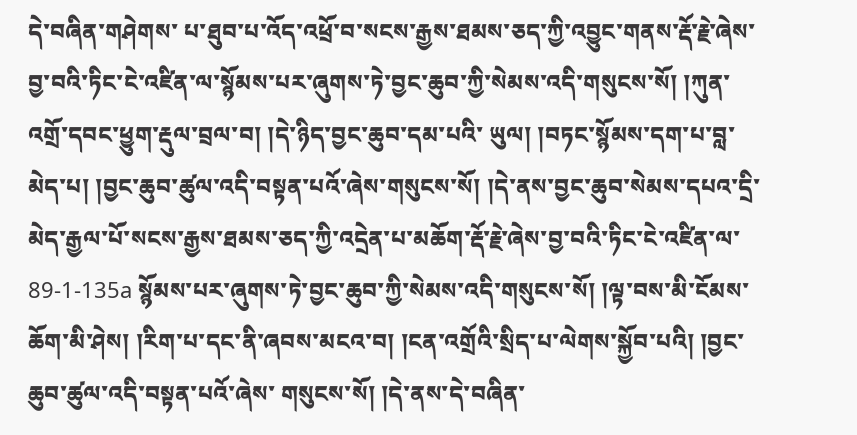དེ་བཞིན་གཤེགས་ པ་ཐུབ་པ་འོད་འཕྲོ་བ་སངས་རྒྱས་ཐམས་ཅད་ཀྱི་འབྱུང་གནས་རྡོ་རྗེ་ཞེས་བྱ་བའི་ཏིང་ངེ་འཛིན་ལ་སྙོམས་པར་ཞུགས་ཏེ་བྱང་ཆུབ་ཀྱི་སེམས་འདི་གསུངས་སོ། །ཀུན་འགྲོ་དབང་ཕྱུག་རྡུལ་བྲལ་བ། །དེ་ཉིད་བྱང་ཆུབ་དམ་པའི་ ཡུལ། །བཏང་སྙོམས་དག་པ་བླ་མེད་པ། །བྱང་ཆུབ་ཚུལ་འདི་བསྟན་པའོ་ཞེས་གསུངས་སོ། །དེ་ནས་བྱང་ཆུབ་སེམས་དཔའ་དྲི་མེད་རྒྱལ་པོ་སངས་རྒྱས་ཐམས་ཅད་ཀྱི་འདྲེན་པ་མཆོག་རྡོ་རྗེ་ཞེས་བྱ་བའི་ཏིང་ངེ་འཛིན་ལ་ 89-1-135a སྙོམས་པར་ཞུགས་ཏེ་བྱང་ཆུབ་ཀྱི་སེམས་འདི་གསུངས་སོ། །ལྟ་བས་མི་ངོམས་ཆོག་མི་ཤེས། །རིག་པ་དང་ནི་ཞབས་མངའ་བ། །ངན་འགྲོའི་སྲིད་པ་ལེགས་སྐྱོབ་པའི། །བྱང་ཆུབ་ཚུལ་འདི་བསྟན་པའོ་ཞེས་ གསུངས་སོ། །དེ་ནས་དེ་བཞིན་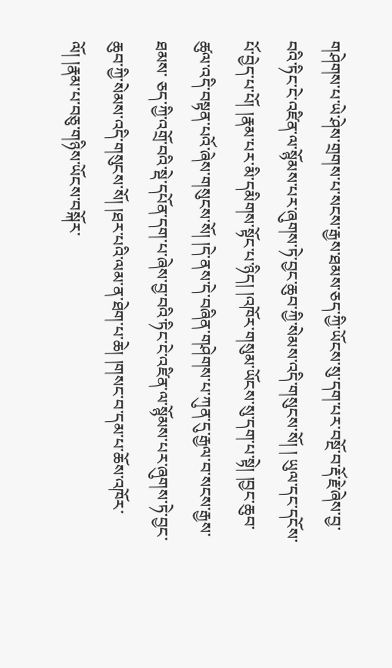གཤེགས་པ་ཡེ་ཤེས་གྲགས་པ་སངས་རྒྱས་ཐམས་ཅད་ཀྱི་ཡོངས་སུ་དག་པར་བསྔོ་བ་རྡོ་རྗེ་ཞེས་བྱ་བའི་ཏིང་ངེ་འཛིན་ལ་སྙོམས་པར་ཞུགས་ཏེ་བྱང་ཆུབ་ཀྱི་སེམས་འདི་གསུངས་སོ། ། ཡུལ་དང་དངོས་པོ་བྱེད་པ་པོ། །རྣམ་པར་མི་དམིགས་སྟོང་པ་ཉིད། །འཁོར་གསུམ་ཡོངས་སུ་དག་པ་སྟེ། །བྱང་ཆུབ་ཚུལ་འདི་བསྟན་པའོ་ཞེས་གསུངས་སོ། །དེ་ནས་དེ་བཞིན་གཤེགས་པ་ཀུན་དུ་རྒྱལ་བ་སངས་རྒྱས་ཐམས་ ཅད་ཀྱི་འགྲོ་བའི་སྡེ་དཔོན་དག་པ་ཞེས་བྱ་བའི་ཏིང་ངེ་འཛིན་ལ་སྙོམས་པར་ཞུགས་ཏེ་བྱང་ཆུབ་ཀྱི་སེམས་འདི་གསུངས་སོ། །ཐར་པའི་ལམ་ན་ཐེག་པ་ཆེ། །གསང་བ་དམ་པ་ཆོས་འཁོར་ལོ། །རྣམ་པ་བཅུ་གཉིས་ཡོངས་བསྐོར་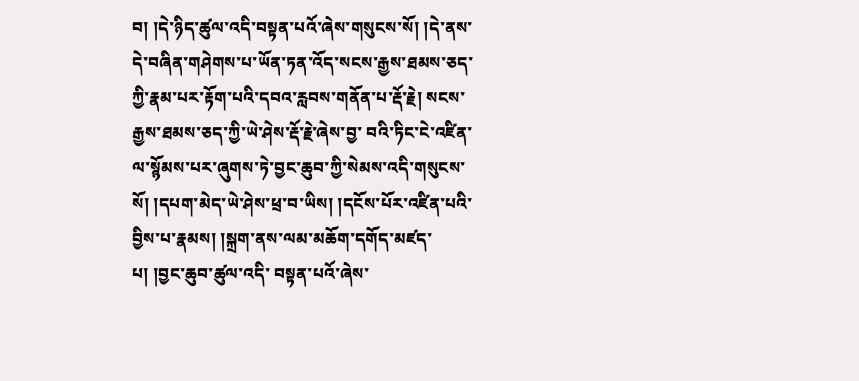བ། །དེ་ཉིད་ཚུལ་འདི་བསྟན་པའོ་ཞེས་གསུངས་སོ། །དེ་ནས་དེ་བཞིན་གཤེགས་པ་ཡོན་ཏན་འོད་སངས་རྒྱས་ཐམས་ཅད་ཀྱི་རྣམ་པར་རྟོག་པའི་དབའ་རླབས་གནོན་པ་རྡོ་རྗེ། སངས་རྒྱས་ཐམས་ཅད་ཀྱི་ཡེ་ཤེས་རྡོ་རྗེ་ཞེས་བྱ་ བའི་ཏིང་ངེ་འཛིན་ལ་སྙོམས་པར་ཞུགས་ཏེ་བྱང་ཆུབ་ཀྱི་སེམས་འདི་གསུངས་སོ། །དཔག་མེད་ཡེ་ཤེས་ཕྲ་བ་ཡིས། །དངོས་པོར་འཛིན་པའི་བྱིས་པ་རྣམས། །སྐྲག་ནས་ལམ་མཆོག་དགོད་མཛད་པ། །བྱང་ཆུབ་ཚུལ་འདི་ བསྟན་པའོ་ཞེས་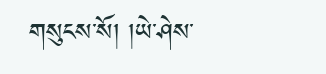གསུངས་སོ། །ཡེ་ཤེས་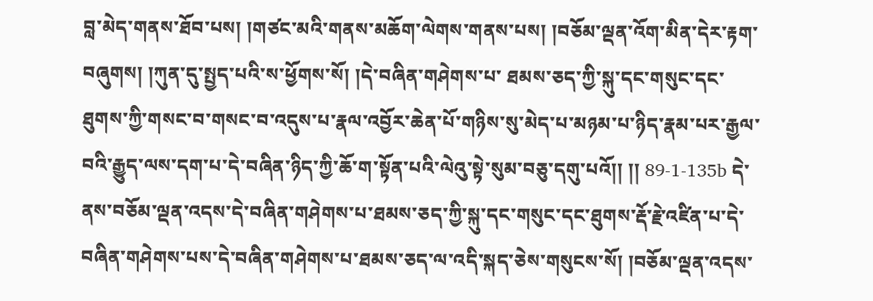བླ་མེད་གནས་ཐོབ་པས། །གཙང་མའི་གནས་མཆོག་ལེགས་གནས་པས། །བཅོམ་ལྡན་འོག་མིན་དེར་རྟག་བཞུགས། །ཀུན་དུ་སྤྱད་པའི་ས་ཕྱོགས་སོ། །དེ་བཞིན་གཤེགས་པ་ ཐམས་ཅད་ཀྱི་སྐུ་དང་གསུང་དང་ཐུགས་ཀྱི་གསང་བ་གསང་བ་འདུས་པ་རྣལ་འབྱོར་ཆེན་པོ་གཉིས་སུ་མེད་པ་མཉམ་པ་ཉིད་རྣམ་པར་རྒྱལ་བའི་རྒྱུད་ལས་དག་པ་དེ་བཞིན་ཉིད་ཀྱི་ཆོ་ག་སྟོན་པའི་ལེའུ་སྟེ་སུམ་བཅུ་དགུ་པའོ།། །། 89-1-135b དེ་ནས་བཅོམ་ལྡན་འདས་དེ་བཞིན་གཤེགས་པ་ཐམས་ཅད་ཀྱི་སྐུ་དང་གསུང་དང་ཐུགས་རྡོ་རྗེ་འཛིན་པ་དེ་བཞིན་གཤེགས་པས་དེ་བཞིན་གཤེགས་པ་ཐམས་ཅད་ལ་འདི་སྐད་ཅེས་གསུངས་སོ། །བཅོམ་ལྡན་འདས་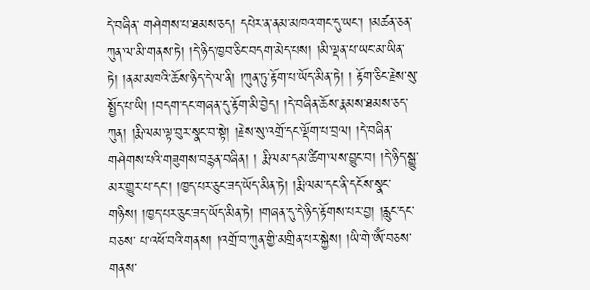དེ་བཞིན་ གཤེགས་པ་ཐམས་ཅད། དཔེར་ན་ནམ་མཁའ་གང་དུ་ཡང་། །མཚན་ཅན་ཀུན་ལ་མི་གནས་ཏེ། །དེ་ཉིད་ཁྱབ་ཅིང་བདག་མེད་པས། །མི་ལྡན་པ་ཡང་མ་ཡིན་ཏེ། །ནམ་མཁའི་ཆོས་ཉིད་དེ་ལ་ནི། །ཀུན་ཏུ་རྟོག་པ་ཡོད་མིན་ཏེ། ། རྟོག་ཅིང་རྗེས་སུ་སྤྱོད་པ་ཡི། །བདག་དང་གཞན་དུ་རྟོག་མི་བྱེད། །དེ་བཞིན་ཆོས་རྣམས་ཐམས་ཅད་ཀུན། །རྨི་ལམ་ལྟ་བུར་སྣང་བ་སྟེ། །རྗེས་སུ་འགྲོ་དང་ལྡོག་པ་བྲལ། །དེ་བཞིན་གཤེགས་པའི་གཟུགས་བརྙན་བཞིན། ། རྨི་ལམ་དམ་ཚིག་ལས་བྱུང་བ། །དེ་ཉིད་སྒྱུ་མར་གྱུར་པ་དང་། །ཁྱད་པར་ཅུང་ཟད་ཡོད་མིན་ཏེ། །རྨི་ལམ་དང་ནི་དངོས་སྣང་གཉིས། །ཁྱད་པར་ཅུང་ཟད་ཡོད་མིན་ཏེ། །གཞན་དུ་དེ་ཉིད་རྟོགས་པར་བྱ། །རླུང་དང་བཅས་ པ་འཕོ་བའི་གནས། །འགྲོ་བ་ཀུན་གྱི་མགྲིན་པར་སྐྱེས། །ཡི་གེ་ཨོཾ་བཅས་གནས་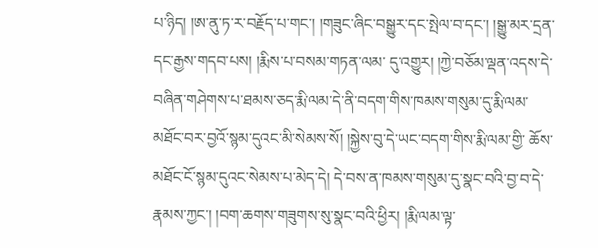པ་ཉིད། །ཨ་ནུ་ཏ་ར་བརྗོད་པ་གང་། །གཟུང་ཞིང་བསྒྱུར་དང་སྤེལ་བ་དང་། །སྒྱུ་མར་དྲན་དང་རྒྱས་གདབ་པས། །རྨིས་པ་བསམ་གཏན་ལམ་ དུ་འགྱུར། །ཀྱེ་བཅོམ་ལྡན་འདས་དེ་བཞིན་གཤེགས་པ་ཐམས་ཅད་རྨི་ལམ་དེ་ནི་བདག་གིས་ཁམས་གསུམ་དུ་རྨི་ལམ་མཐོང་བར་བྱའོ་སྙམ་དུའང་མི་སེམས་སོ། །སྐྱེས་བུ་དེ་ཡང་བདག་གིས་རྨི་ལམ་གྱི་ ཆོས་མཐོང་ངོ་སྙམ་དུའང་སེམས་པ་མེད་དེ། དེ་བས་ན་ཁམས་གསུམ་དུ་སྣང་བའི་བྱ་བ་དེ་རྣམས་ཀྱང་། །བག་ཆགས་གཟུགས་སུ་སྣང་བའི་ཕྱིར། །རྨི་ལམ་ལྟ་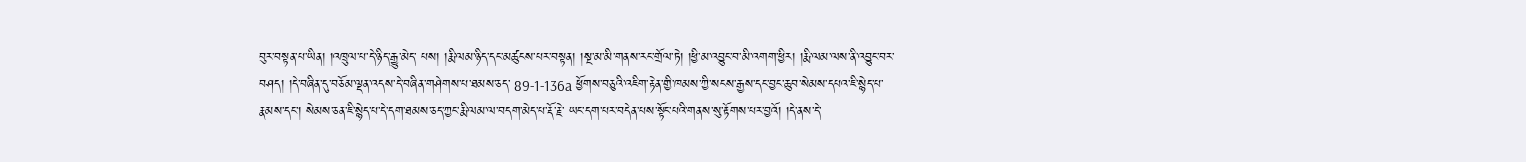བུར་བསྟན་པ་ཡིན། །འཁྲུལ་པ་དེ་ཉིད་རྒྱུ་མེད་ པས། །རྨི་ལམ་ཉིད་དང་མཚུངས་པར་བསྟན། །སྔ་མ་མི་གནས་རང་གྲོལ་ཏེ། །ཕྱི་མ་འབྱུང་བ་མི་འགག་ཕྱིར། །རྨི་ལམ་ལས་ནི་འབྱུང་བར་བཤད། །དེ་བཞིན་དུ་བཅོམ་ལྡན་འདས་དེ་བཞིན་གཤེགས་པ་ཐམས་ཅད་ 89-1-136a ཕྱོགས་བཅུའི་འཇིག་རྟེན་གྱི་ཁམས་ཀྱི་སངས་རྒྱས་དང་བྱང་ཆུབ་སེམས་དཔའ་ཇི་སྙེད་པ་རྣམས་དང་། སེམས་ཅན་ཇི་སྙེད་པ་དེ་དག་ཐམས་ཅད་ཀྱང་རྨི་ལམ་ལ་བདག་མེད་པ་རྡོ་རྗེ་ ཡང་དག་པར་བདེན་པས་སྟོང་པའི་གནས་སུ་རྟོགས་པར་བྱའོ། །དེ་ནས་དེ་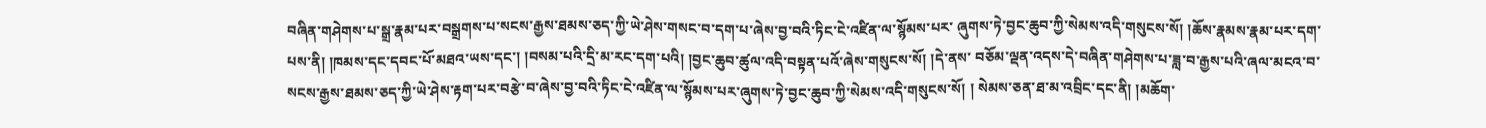བཞིན་གཤེགས་པ་སྒྲ་རྣམ་པར་བསྒྲགས་པ་སངས་རྒྱས་ཐམས་ཅད་ཀྱི་ཡེ་ཤེས་གསང་བ་དག་པ་ཞེས་བྱ་བའི་ཏིང་ངེ་འཛིན་ལ་སྙོམས་པར་ ཞུགས་ཏེ་བྱང་ཆུབ་ཀྱི་སེམས་འདི་གསུངས་སོ། །ཆོས་རྣམས་རྣམ་པར་དག་པས་ནི། །ཁམས་དང་དབང་པོ་མཐའ་ཡས་དང་། །བསམ་པའི་དྲི་མ་རང་དག་པའི། །བྱང་ཆུབ་ཚུལ་འདི་བསྟན་པའོ་ཞེས་གསུངས་སོ། །དེ་ནས་ བཅོམ་ལྡན་འདས་དེ་བཞིན་གཤེགས་པ་ཟླ་བ་རྒྱས་པའི་ཞལ་མངའ་བ་སངས་རྒྱས་ཐམས་ཅད་ཀྱི་ཡེ་ཤེས་རྟག་པར་བརྩེ་བ་ཞེས་བྱ་བའི་ཏིང་ངེ་འཛིན་ལ་སྙོམས་པར་ཞུགས་ཏེ་བྱང་ཆུབ་ཀྱི་སེམས་འདི་གསུངས་སོ། ། སེམས་ཅན་ཐ་མ་འབྲིང་དང་ནི། །མཆོག་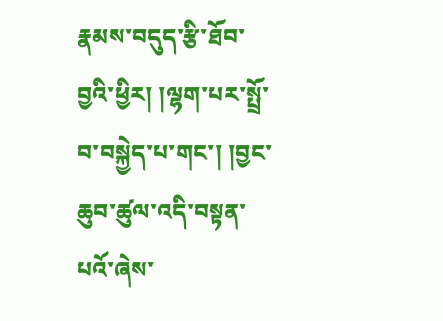རྣམས་བདུད་རྩི་ཐོབ་བྱའི་ཕྱིར། །ལྷག་པར་སྤྲོ་བ་བསྐྱེད་པ་གང་། །བྱང་ཆུབ་ཚུལ་འདི་བསྟན་པའོ་ཞེས་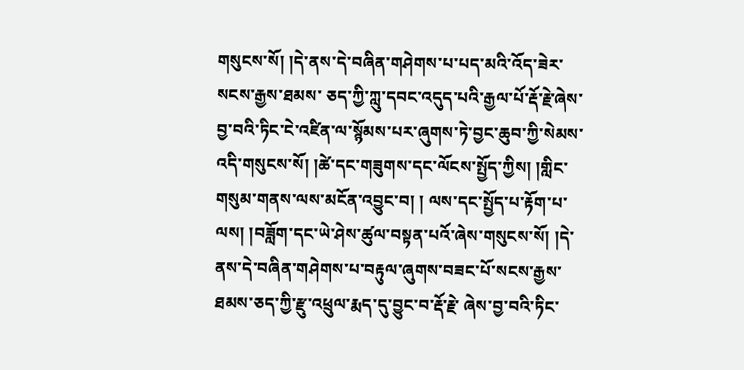གསུངས་སོ། །དེ་ནས་དེ་བཞིན་གཤེགས་པ་པད་མའི་འོད་ཟེར་སངས་རྒྱས་ཐམས་ ཅད་ཀྱི་ཀླུ་དབང་འདུད་པའི་རྒྱལ་པོ་རྡོ་རྗེ་ཞེས་བྱ་བའི་ཏིང་ངེ་འཛིན་ལ་སྙོམས་པར་ཞུགས་ཏེ་བྱང་ཆུབ་ཀྱི་སེམས་འདི་གསུངས་སོ། །ཚེ་དང་གཟུགས་དང་ལོངས་སྤྱོད་ཀྱིས། །གླིང་གསུམ་གནས་ལས་མངོན་འབྱུང་བ། ། ལས་དང་སྤྱོད་པ་རྟོག་པ་ལས། །བཟློག་དང་ཡེ་ཤེས་ཚུལ་བསྟན་པའོ་ཞེས་གསུངས་སོ། །དེ་ནས་དེ་བཞིན་གཤེགས་པ་བརྟུལ་ཞུགས་བཟང་པོ་སངས་རྒྱས་ཐམས་ཅད་ཀྱི་རྫུ་འཕྲུལ་རྨད་དུ་བྱུང་བ་རྡོ་རྗེ་ ཞེས་བྱ་བའི་ཏིང་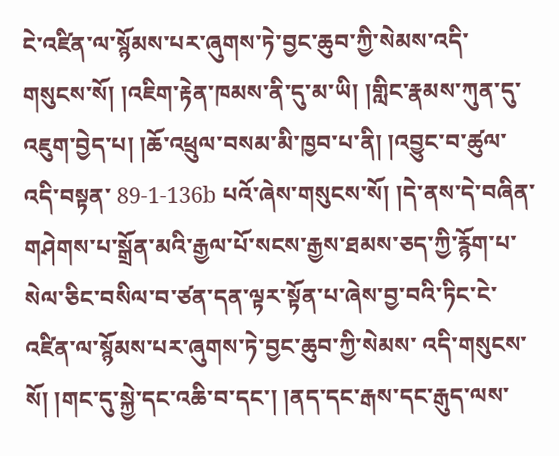ངེ་འཛིན་ལ་སྙོམས་པར་ཞུགས་ཏེ་བྱང་ཆུབ་ཀྱི་སེམས་འདི་གསུངས་སོ། །འཇིག་རྟེན་ཁམས་ནི་དུ་མ་ཡི། །གླིང་རྣམས་ཀུན་དུ་འཇུག་བྱེད་པ། །ཆོ་འཕྲུལ་བསམ་མི་ཁྱབ་པ་ནི། །འབྱུང་བ་ཚུལ་འདི་བསྟན་ 89-1-136b པའོ་ཞེས་གསུངས་སོ། །དེ་ནས་དེ་བཞིན་གཤེགས་པ་སྒྲོན་མའི་རྒྱལ་པོ་སངས་རྒྱས་ཐམས་ཅད་ཀྱི་རྙོག་པ་སེལ་ཅིང་བསིལ་བ་ཙན་དན་ལྟར་སྟོན་པ་ཞེས་བྱ་བའི་ཏིང་ངེ་འཛིན་ལ་སྙོམས་པར་ཞུགས་ཏེ་བྱང་ཆུབ་ཀྱི་སེམས་ འདི་གསུངས་སོ། །གང་དུ་སྐྱེ་དང་འཆི་བ་དང་། །ནད་དང་རྒས་དང་རྒུད་ལས་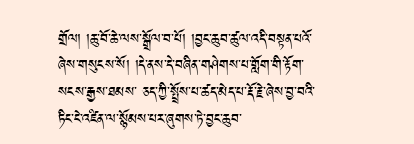གྲོལ། །ཆུ་བོ་ཆེ་ལས་སྒྲོལ་བ་པོ། །བྱང་ཆུབ་ཚུལ་འདི་བསྟན་པའོ་ཞེས་གསུངས་སོ། །དེ་ནས་དེ་བཞིན་གཤེགས་པ་གློག་གི་རྟོག་སངས་རྒྱས་ཐམས་ ཅད་ཀྱི་སྤྲོས་པ་ཚད་མེད་པ་རྡོ་རྗེ་ཞེས་བྱ་བའི་ཏིང་ངེ་འཛིན་ལ་སྙོམས་པར་ཞུགས་ཏེ་བྱང་ཆུབ་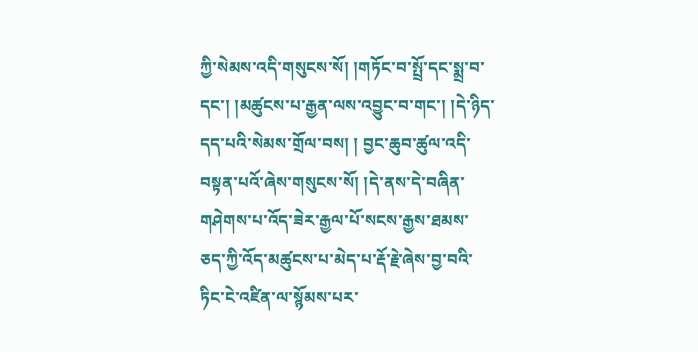ཀྱི་སེམས་འདི་གསུངས་སོ། །གཏོང་བ་སྤྲོ་དང་སྨྲ་བ་དང་། །མཚུངས་པ་རྒྱན་ལས་འབྱུང་བ་གང་། །དེ་ཉིད་དད་པའི་སེམས་གྲོལ་བས། ། བྱང་ཆུབ་ཚུལ་འདི་བསྟན་པའོ་ཞེས་གསུངས་སོ། །དེ་ནས་དེ་བཞིན་གཤེགས་པ་འོད་ཟེར་རྒྱལ་པོ་སངས་རྒྱས་ཐམས་ཅད་ཀྱི་འོད་མཚུངས་པ་མེད་པ་རྡོ་རྗེ་ཞེས་བྱ་བའི་ཏིང་ངེ་འཛིན་ལ་སྙོམས་པར་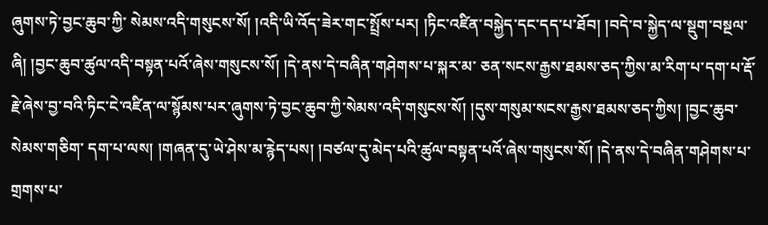ཞུགས་ཏེ་བྱང་ཆུབ་ཀྱི་ སེམས་འདི་གསུངས་སོ། །འདི་ཡི་འོད་ཟེར་གང་སྤྲོས་པར། །ཏིང་འཛིན་བསྐྱེད་དང་དད་པ་ཐོབ། །བདེ་བ་སྐྱེད་ལ་སྡུག་བསྔལ་ཞི། །བྱང་ཆུབ་ཚུལ་འདི་བསྟན་པའོ་ཞེས་གསུངས་སོ། །དེ་ནས་དེ་བཞིན་གཤེགས་པ་སྐར་མ་ ཅན་སངས་རྒྱས་ཐམས་ཅད་ཀྱིས་མ་རིག་པ་དག་པ་རྡོ་རྗེ་ཞེས་བྱ་བའི་ཏིང་ངེ་འཛིན་ལ་སྙོམས་པར་ཞུགས་ཏེ་བྱང་ཆུབ་ཀྱི་སེམས་འདི་གསུངས་སོ། །དུས་གསུམ་སངས་རྒྱས་ཐམས་ཅད་ཀྱིས། །བྱང་ཆུབ་སེམས་གཅིག་ དག་པ་ལས། །གཞན་དུ་ཡེ་ཤེས་མ་རྙེད་པས། །བཙལ་དུ་མེད་པའི་ཚུལ་བསྟན་པའོ་ཞེས་གསུངས་སོ། །དེ་ནས་དེ་བཞིན་གཤེགས་པ་གྲགས་པ་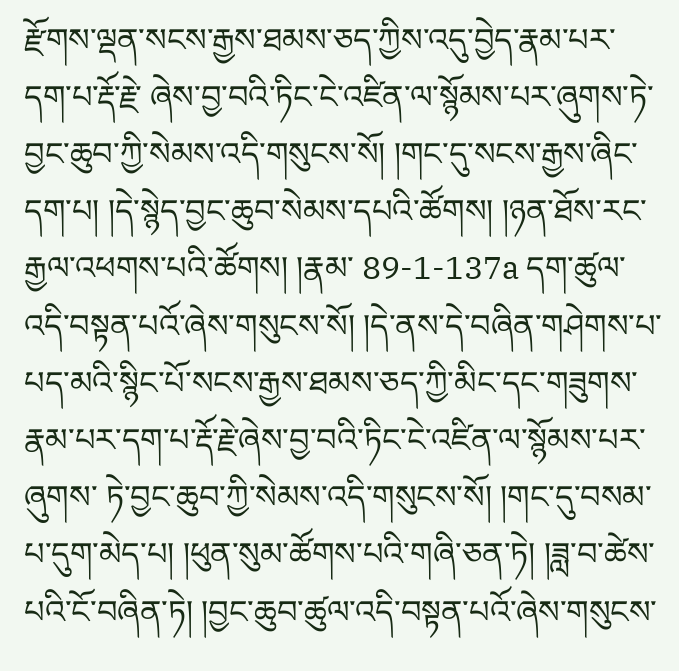རྫོགས་ལྡན་སངས་རྒྱས་ཐམས་ཅད་ཀྱིས་འདུ་བྱེད་རྣམ་པར་དག་པ་རྡོ་རྗེ་ ཞེས་བྱ་བའི་ཏིང་ངེ་འཛིན་ལ་སྙོམས་པར་ཞུགས་ཏེ་བྱང་ཆུབ་ཀྱི་སེམས་འདི་གསུངས་སོ། །གང་དུ་སངས་རྒྱས་ཞིང་དག་པ། །དེ་སྙེད་བྱང་ཆུབ་སེམས་དཔའི་ཚོགས། །ཉན་ཐོས་རང་རྒྱལ་འཕགས་པའི་ཚོགས། །རྣམ་ 89-1-137a དག་ཚུལ་འདི་བསྟན་པའོ་ཞེས་གསུངས་སོ། །དེ་ནས་དེ་བཞིན་གཤེགས་པ་པད་མའི་སྙིང་པོ་སངས་རྒྱས་ཐམས་ཅད་ཀྱི་མིང་དང་གཟུགས་རྣམ་པར་དག་པ་རྡོ་རྗེ་ཞེས་བྱ་བའི་ཏིང་ངེ་འཛིན་ལ་སྙོམས་པར་ཞུགས་ ཏེ་བྱང་ཆུབ་ཀྱི་སེམས་འདི་གསུངས་སོ། །གང་དུ་བསམ་པ་དུག་མེད་པ། །ཕུན་སུམ་ཚོགས་པའི་གཞི་ཅན་ཏེ། །ཟླ་བ་ཚེས་པའི་ངོ་བཞིན་ཏེ། །བྱང་ཆུབ་ཚུལ་འདི་བསྟན་པའོ་ཞེས་གསུངས་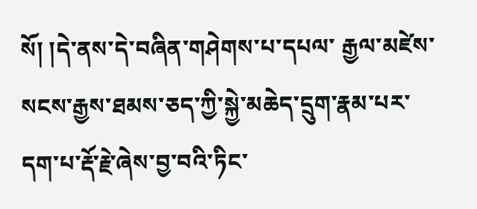སོ། །དེ་ནས་དེ་བཞིན་གཤེགས་པ་དཔལ་ རྒྱལ་མཛེས་སངས་རྒྱས་ཐམས་ཅད་ཀྱི་སྐྱེ་མཆེད་དྲུག་རྣམ་པར་དག་པ་རྡོ་རྗེ་ཞེས་བྱ་བའི་ཏིང་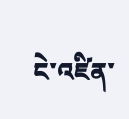ངེ་འཛིན་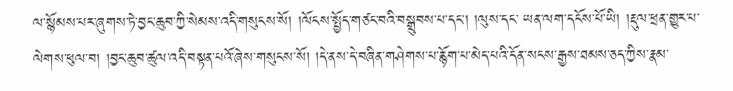ལ་སྙོམས་པར་ཞུགས་ཏེ་བྱང་ཆུབ་ཀྱི་སེམས་འདི་གསུངས་སོ། །ལོངས་སྤྱོད་གཙང་བའི་བསྒྲུབས་པ་དང་། །ལུས་དང་ ཡན་ལག་དངོས་པོ་ཡི། །རྡུལ་ཕྲན་གྱུར་པ་ལེགས་ཕུལ་བ། །བྱང་ཆུབ་ཚུལ་འདི་བསྟན་པའོ་ཞེས་གསུངས་སོ། །དེ་ནས་དེ་བཞིན་གཤེགས་པ་རྙོག་པ་མེད་པའི་དོན་སངས་རྒྱས་ཐམས་ཅད་ཀྱིས་རྣམ་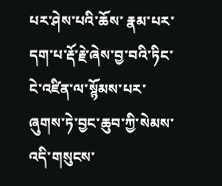པར་ཤེས་པའི་ཆོས་ རྣམ་པར་དག་པ་རྡོ་རྗེ་ཞེས་བྱ་བའི་ཏིང་ངེ་འཛིན་ལ་སྙོམས་པར་ཞུགས་ཏེ་བྱང་ཆུབ་ཀྱི་སེམས་འདི་གསུངས་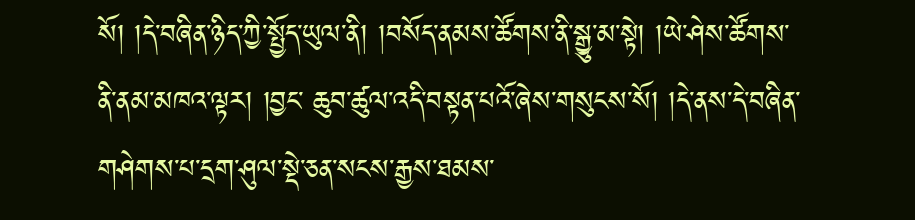སོ། །དེ་བཞིན་ཉིད་ཀྱི་སྤྱོད་ཡུལ་ནི། །བསོད་ནམས་ཚོགས་ནི་སྒྱུ་མ་སྟེ། །ཡེ་ཤེས་ཚོགས་ནི་ནམ་མཁའ་ལྟར། །བྱང་ ཆུབ་ཚུལ་འདི་བསྟན་པའོ་ཞེས་གསུངས་སོ། །དེ་ནས་དེ་བཞིན་གཤེགས་པ་དྲག་ཤུལ་སྡེ་ཅན་སངས་རྒྱས་ཐམས་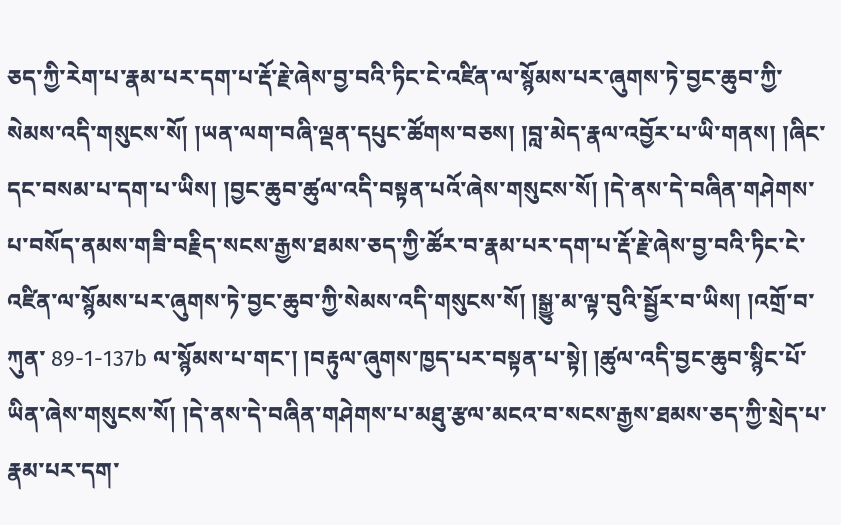ཅད་ཀྱི་རེག་པ་རྣམ་པར་དག་པ་རྡོ་རྗེ་ཞེས་བྱ་བའི་ཏིང་ངེ་འཛིན་ལ་སྙོམས་པར་ཞུགས་ཏེ་བྱང་ཆུབ་ཀྱི་ སེམས་འདི་གསུངས་སོ། །ཡན་ལག་བཞི་ལྡན་དཔུང་ཚོགས་བཅས། །བླ་མེད་རྣལ་འབྱོར་པ་ཡི་གནས། །ཞིང་དང་བསམ་པ་དག་པ་ཡིས། །བྱང་ཆུབ་ཚུལ་འདི་བསྟན་པའོ་ཞེས་གསུངས་སོ། །དེ་ནས་དེ་བཞིན་གཤེགས་ པ་བསོད་ནམས་གཟི་བརྗིད་སངས་རྒྱས་ཐམས་ཅད་ཀྱི་ཚོར་བ་རྣམ་པར་དག་པ་རྡོ་རྗེ་ཞེས་བྱ་བའི་ཏིང་ངེ་འཛིན་ལ་སྙོམས་པར་ཞུགས་ཏེ་བྱང་ཆུབ་ཀྱི་སེམས་འདི་གསུངས་སོ། །སྒྱུ་མ་ལྟ་བུའི་སྦྱོར་བ་ཡིས། །འགྲོ་བ་ཀུན་ 89-1-137b ལ་སྙོམས་པ་གང་། །བརྟུལ་ཞུགས་ཁྱད་པར་བསྟན་པ་སྟེ། །ཚུལ་འདི་བྱང་ཆུབ་སྙིང་པོ་ཡིན་ཞེས་གསུངས་སོ། །དེ་ནས་དེ་བཞིན་གཤེགས་པ་མཐུ་རྩལ་མངའ་བ་སངས་རྒྱས་ཐམས་ཅད་ཀྱི་སྲེད་པ་རྣམ་པར་དག་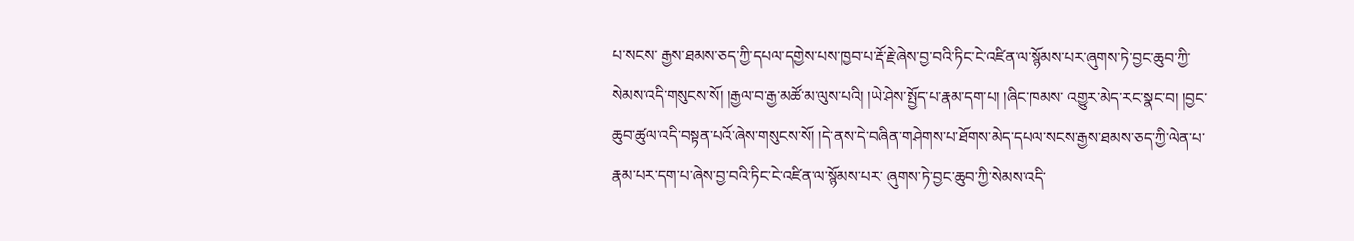པ་སངས་ རྒྱས་ཐམས་ཅད་ཀྱི་དཔལ་དགྱེས་པས་ཁྱབ་པ་རྡོ་རྗེ་ཞེས་བྱ་བའི་ཏིང་ངེ་འཛིན་ལ་སྙོམས་པར་ཞུགས་ཏེ་བྱང་ཆུབ་ཀྱི་སེམས་འདི་གསུངས་སོ། །རྒྱལ་བ་རྒྱ་མཚོ་མ་ལུས་པའི། །ཡེ་ཤེས་སྤྱོད་པ་རྣམ་དག་པ། །ཞིང་ཁམས་ འགྱུར་མེད་རང་སྣང་བ། །བྱང་ཆུབ་ཚུལ་འདི་བསྟན་པའོ་ཞེས་གསུངས་སོ། །དེ་ནས་དེ་བཞིན་གཤེགས་པ་ཐོགས་མེད་དཔལ་སངས་རྒྱས་ཐམས་ཅད་ཀྱི་ལེན་པ་རྣམ་པར་དག་པ་ཞེས་བྱ་བའི་ཏིང་ངེ་འཛིན་ལ་སྙོམས་པར་ ཞུགས་ཏེ་བྱང་ཆུབ་ཀྱི་སེམས་འདི་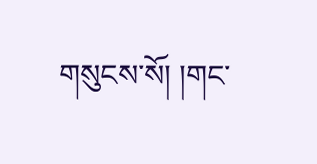གསུངས་སོ། །གང་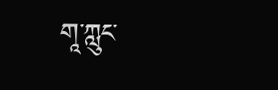གཱ་ཀླུང་